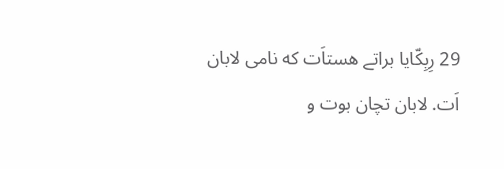29 رِبِکّایا براتے هستاَت که نامی لابان اَت. لابان تچان بوت و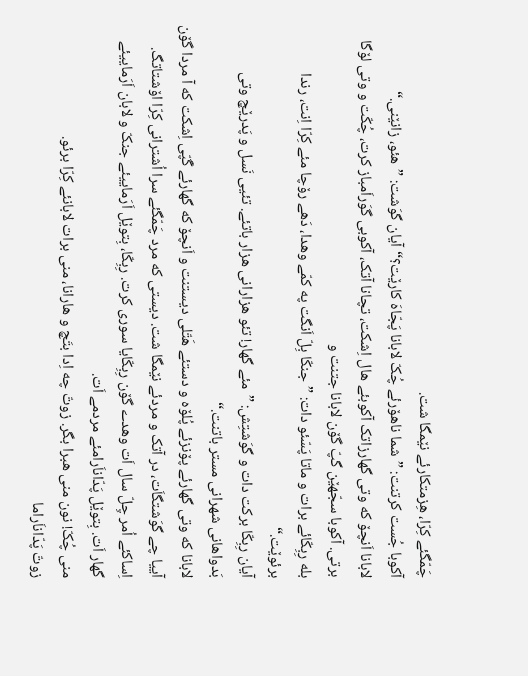چَمّگئے کِرّا، هِزمتکارئے نێمگا شت.
آکوبا جُست کرتنت: ”شما ناهۆرئے چُکّ لابانا پَجّاهَ کارێت؟“ آیان گوَشت: ”هئو، زانێنی.“
لابانا اَنچۆ که وتی گهارزاتک آکوبئے هال اِشکت، تچانا آتک، آکوبی گوَراَمباز کرت، چُکّت و وتی لۆگا برتی. آکوبا سجّهێن گپّ گۆن لابانا جتنت و
بله رِبِکّائے برات و ماتا پَسّئو دات: ”جنکّا بِلّ اَنگت په کمّے وهدا، دَهے رۆچا مئے کِرّا اِنت، رندا برئوێت.“
آیان رِبِکّا برکت دات و گوَشتِش: ”مئے گهار! تئو هزارانی هزار باتئے. تئیی نَسل و پَدرێچ وتی بَدواهانی شهرانی مستر باتنت.“
لابانا که وتی گهارئے پۆنزئے پُلۆه و دستئے هَتّلی دیستنت و اَنچۆ که گهارئے گَپّی اِشکت که آ مردا گۆن آییا چے گوَشتگاَت، در آتک و مردئے نێمگا شت. دیستی که مرد چَمّگئے سرا اُشترانی کِرّا اۆشتاتگ.
اِساکئے اُمر چِلّ سال اَت وهدے گۆن رِبِکّایا سوری کرت. رِبِکّا، بِتوێل اَرَماییئے جنکّ و لابان اَرَماییئے گهار اَت. بِتوێل پَدّاناَرامئے مردمے اَت.
منی چُکّ! نون منی هبرا بگر. زوتّ چه اِدا بتَچ و هارانا، منی برات لابانئے کِرّا برئو.
زوتّ پَدّاناَراما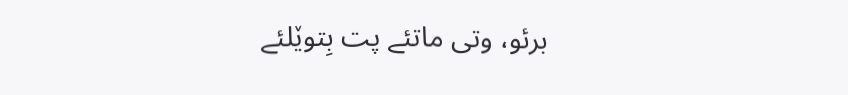برئو، وتی ماتئے پت بِتوێلئے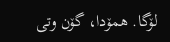لۆگا. همۆدا، گۆن وتی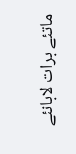ماتئے برات لابانئے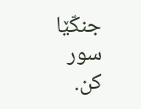جنکّێا سور کن.